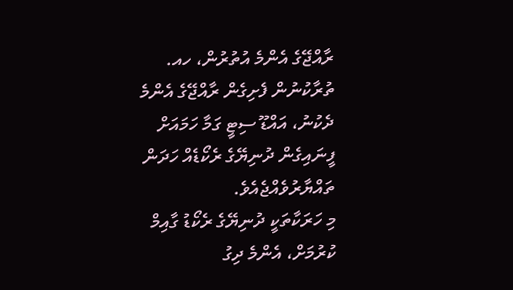ރާއްޖޭގެ އެންމެ އުތުރުން، ހއ. ތުރާކުނުން ފެށިގެން ރާއްޖޭގެ އެންމެ ދެކުނު، އައްޑޫ ސިޓީ ގަމާ ހަމައަށް ފީނައިގެން ދުނިޔޭގެ ރެކޯޑެއް ހަދަން ތައްޔާރުވެއްޖެއެވެ.
މި ހަރަކާތަކީ ދުނިޔޭގެ ރެކޯޑު ގާއިމް ކުރުމަށް، އެންމެ ދިގު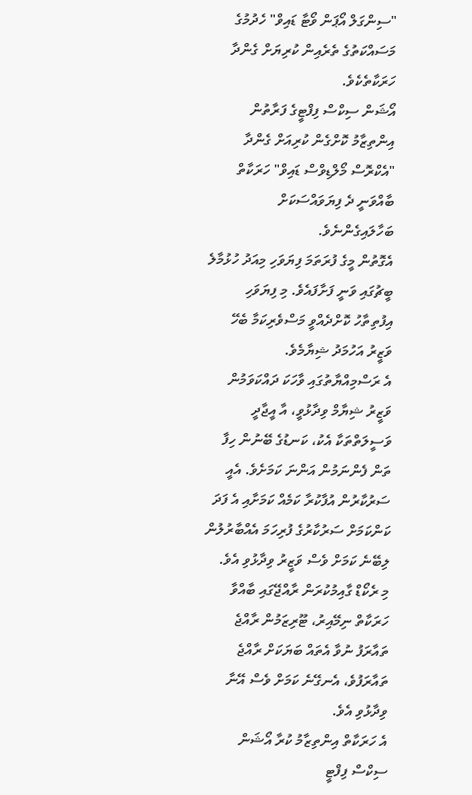"ސިންގަލް އޯޕަން ވޯޓާ ޑައިވް" ހެދުމުގެ މަސައްކަތުގެ ތެރެއިން ކުރިޔަށް ގެންދާ ހަރަކާތެކެވެ.
އޯޝަން ސިކްސް ފިފްޓީގެ ފަރާތުން އިންތިޒާމު ކޮށްގެން ކުރިއަށް ގެންދާ "އެކްރޮސް މޯލްޑިވްސް ޑައިވް" ހަރަކާތް ބާއްވަނީ ދެ ފިޔަވައްސަކަށް ބަހާލައިގެންނެވެ.
އެގޮތުން މީގެ ފުރަތަމަ ފިޔަވަހި މިއަދު ހުޅުމާލެ ބީޗުގައި ވަނީ ފަށާފައެވެ. މި ފިޔަވަހި އިފުތިތާހު ކޮށްދެއްވީ މަސްވެރިކަމާ ބެހޭ ވަޒީރު އަހުމަދު ޝިޔާމެވެ.
އެ ރަސްމިއްޔާތުގައި ވާހަކަ ދައްކަވަމުން ވަޒީރު ޝިޔާމް ވިދާޅުވީ، އާ އީޖާދީ ވަސީލަތްތަކާ އެކު، ކަނޑުގެ ބޭނުން ހިފާ ތަން ފެންނަމުން އަންނަ ކަމަށެވެ. އެއީ ސަރުކާރުން އުފާކުރާ ކަމެއް ކަމަށާއި އެ ފަދަ ކަންކަމަށް ސަރުކާރުގެ ފުރިހަމަ އެއްބާރުލުން ލިބޭނެ ކަމަށް ވެސް ވަޒީރު ވިދާޅުވި އެވެ.
މި ރެކޯޑް ގާއިމުކުރަން ރާއްޖޭގައި ބާއްވާ ހަރަކާތް ނިމޭއިރު، ޓޫރިޒަމުން ރާއްޖެ ތައާރަފު ނުވާ އެތައް ބަޔަކަށް ރާއްޖެ ތައާރަފުވެ، އެނގޭނެ ކަމަށް ވެސް އޭނާ ވިދާޅުވި އެވެ.
އެ ހަރަކާތް އިންތިޒާމު ކުރާ އޯޝަން ސިކްސް ފިފްޓީ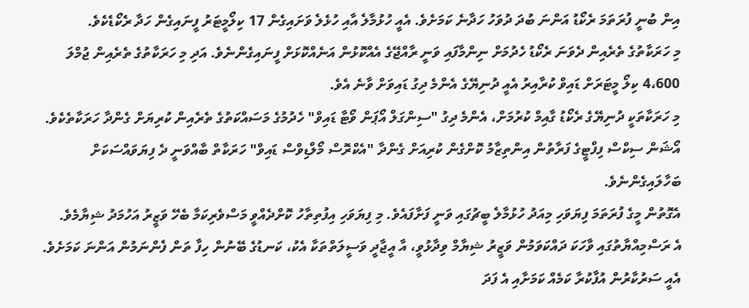އިން ބުނީ ފުރަތަމަ ރެކޯޑު އަންނަ ބުދަ ދުވަހު ހަދާނެ ކަމަށެވެ. އެއީ ހުޅުމާލެ އާއި ހުޅެލެ ވަށައިގެން 17 ކިލޯމީޓަރު ފީނައިގެން ހަދާ ރެކޯޑެކެވެ.
މި ހަރަކާތުގެ ތެރެއިން ދެވަނަ ރެކޯޑު ހެދުމަށް ނިންމާފައި ވަނީ ރާއްޖޭގެ އެއްކޮޅުން އަނެއްކޮޅަށް ފީނައިގެންނެވެ. އަދި މި ހަރަކާތުގެ ތެރެއިން ޖުމްލަ 4،600 ކިލޯ މީޓަރަށް ޑައިވް ކުރާއިރު އެއީ ދުނިޔޭގެ އެންމެ ދިގު ޑައިވަށް ވާނެ އެވެ.
މި ހަރަކާތަކީ ދުނިޔޭގެ ރެކޯޑު ގާއިމް ކުރުމަށް، އެންމެ ދިގު "ސިންގަލް އޯޕަން ވޯޓާ ޑައިވް" ހެދުމުގެ މަސައްކަތުގެ ތެރެއިން ކުރިޔަށް ގެންދާ ހަރަކާތެކެވެ.
އޯޝަން ސިކްސް ފިފްޓީގެ ފަރާތުން އިންތިޒާމު ކޮށްގެން ކުރިއަށް ގެންދާ "އެކްރޮސް މޯލްޑިވްސް ޑައިވް" ހަރަކާތް ބާއްވަނީ ދެ ފިޔަވައްސަކަށް ބަހާލައިގެންނެވެ.
އެގޮތުން މީގެ ފުރަތަމަ ފިޔަވަހި މިއަދު ހުޅުމާލެ ބީޗުގައި ވަނީ ފަށާފައެވެ. މި ފިޔަވަހި އިފުތިތާހު ކޮށްދެއްވީ މަސްވެރިކަމާ ބެހޭ ވަޒީރު އަހުމަދު ޝިޔާމެވެ.
އެ ރަސްމިއްޔާތުގައި ވާހަކަ ދައްކަވަމުން ވަޒީރު ޝިޔާމް ވިދާޅުވީ، އާ އީޖާދީ ވަސީލަތްތަކާ އެކު، ކަނޑުގެ ބޭނުން ހިފާ ތަން ފެންނަމުން އަންނަ ކަމަށެވެ. އެއީ ސަރުކާރުން އުފާކުރާ ކަމެއް ކަމަށާއި އެ ފަދަ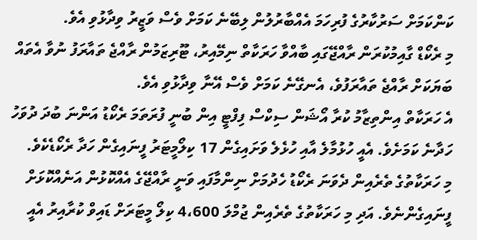ކަންކަމަށް ސަރުކާރުގެ ފުރިހަމަ އެއްބާރުލުން ލިބޭނެ ކަމަށް ވެސް ވަޒީރު ވިދާޅުވި އެވެ.
މި ރެކޯޑް ގާއިމުކުރަން ރާއްޖޭގައި ބާއްވާ ހަރަކާތް ނިމޭއިރު، ޓޫރިޒަމުން ރާއްޖެ ތައާރަފު ނުވާ އެތައް ބަޔަކަށް ރާއްޖެ ތައާރަފުވެ، އެނގޭނެ ކަމަށް ވެސް އޭނާ ވިދާޅުވި އެވެ.
އެ ހަރަކާތް އިންތިޒާމު ކުރާ އޯޝަން ސިކްސް ފިފްޓީ އިން ބުނީ ފުރަތަމަ ރެކޯޑު އަންނަ ބުދަ ދުވަހު ހަދާނެ ކަމަށެވެ. އެއީ ހުޅުމާލެ އާއި ހުޅެލެ ވަށައިގެން 17 ކިލޯމީޓަރު ފީނައިގެން ހަދާ ރެކޯޑެކެވެ.
މި ހަރަކާތުގެ ތެރެއިން ދެވަނަ ރެކޯޑު ހެދުމަށް ނިންމާފައި ވަނީ ރާއްޖޭގެ އެއްކޮޅުން އަނެއްކޮޅަށް ފީނައިގެންނެވެ. އަދި މި ހަރަކާތުގެ ތެރެއިން ޖުމްލަ 4،600 ކިލޯ މީޓަރަށް ޑައިވް ކުރާއިރު އެއީ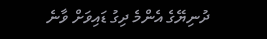ދުނިޔޭގެ އެންމެ ދިގު ޑައިވަށް ވާނެ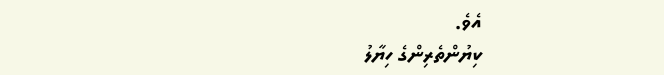އެވެ.
ކިޔުންތެރިންގެ ހިޔާލު